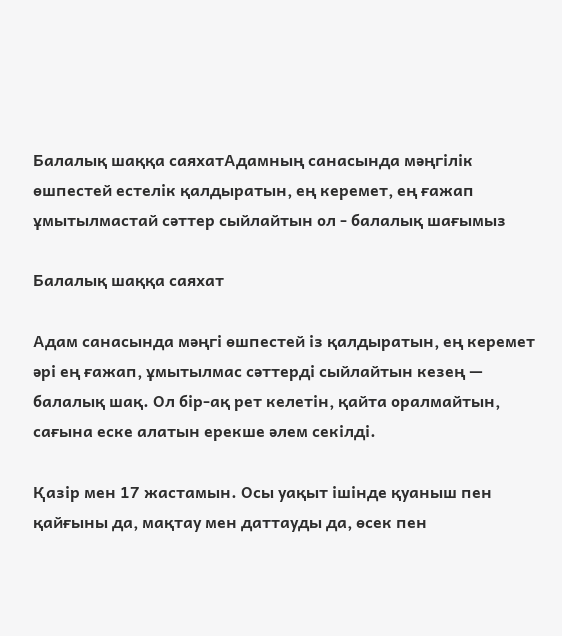Балалық шаққа саяхатАдамның санасында мәңгілік өшпестей естелік қалдыратын, ең керемет, ең ғажап ұмытылмастай сәттер сыйлайтын ол - балалық шағымыз

Балалық шаққа саяхат

Адам санасында мәңгі өшпестей із қалдыратын, ең керемет әрі ең ғажап, ұмытылмас сәттерді сыйлайтын кезең — балалық шақ. Ол бір-ақ рет келетін, қайта оралмайтын, сағына еске алатын ерекше әлем секілді.

Қазір мен 17 жастамын. Осы уақыт ішінде қуаныш пен қайғыны да, мақтау мен даттауды да, өсек пен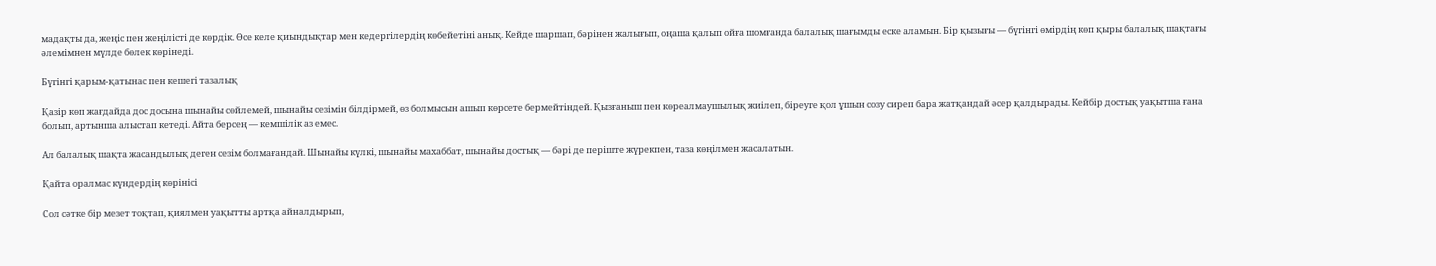мадақты да, жеңіс пен жеңілісті де көрдік. Өсе келе қиындықтар мен кедергілердің көбейетіні анық. Кейде шаршап, бәрінен жалығып, оңаша қалып ойға шомғанда балалық шағымды еске аламын. Бір қызығы — бүгінгі өмірдің көп қыры балалық шақтағы әлемімнен мүлде бөлек көрінеді.

Бүгінгі қарым-қатынас пен кешегі тазалық

Қазір көп жағдайда дос досына шынайы сөйлемей, шынайы сезімін білдірмей, өз болмысын ашып көрсете бермейтіндей. Қызғаныш пен көреалмаушылық жиілеп, біреуге қол ұшын созу сиреп бара жатқандай әсер қалдырады. Кейбір достық уақытша ғана болып, артынша алыстап кетеді. Айта берсең — кемшілік аз емес.

Ал балалық шақта жасандылық деген сезім болмағандай. Шынайы күлкі, шынайы махаббат, шынайы достық — бәрі де періште жүрекпен, таза көңілмен жасалатын.

Қайта оралмас күндердің көрінісі

Сол сәтке бір мезет тоқтап, қиялмен уақытты артқа айналдырып,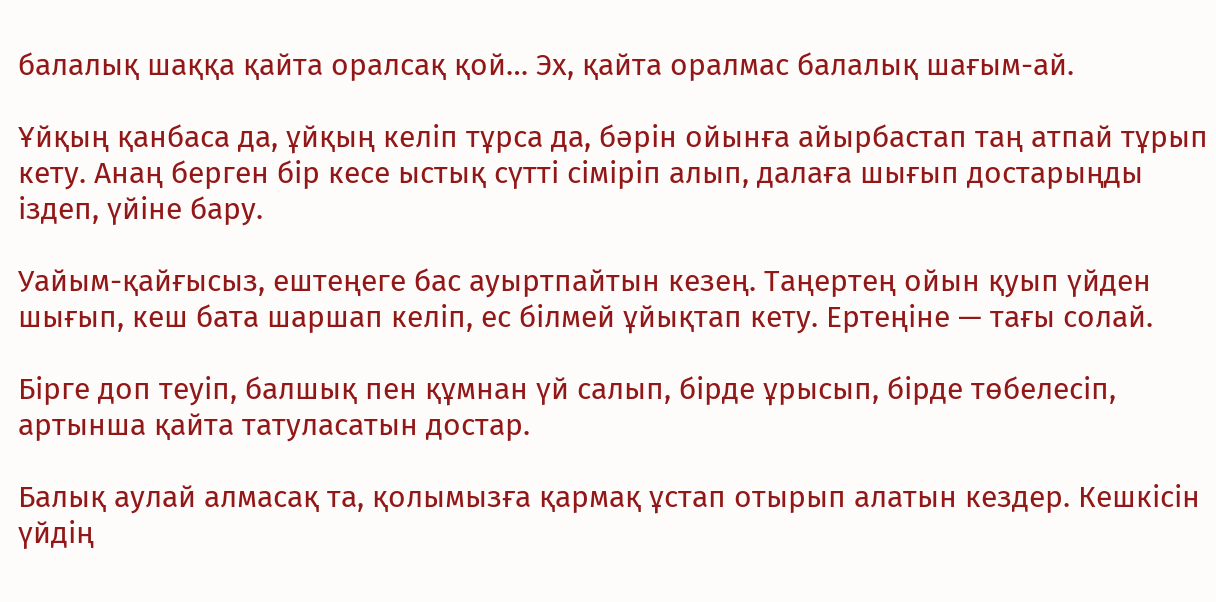балалық шаққа қайта оралсақ қой… Эх, қайта оралмас балалық шағым-ай.

Ұйқың қанбаса да, ұйқың келіп тұрса да, бәрін ойынға айырбастап таң атпай тұрып кету. Анаң берген бір кесе ыстық сүтті сіміріп алып, далаға шығып достарыңды іздеп, үйіне бару.

Уайым-қайғысыз, ештеңеге бас ауыртпайтын кезең. Таңертең ойын қуып үйден шығып, кеш бата шаршап келіп, ес білмей ұйықтап кету. Ертеңіне — тағы солай.

Бірге доп теуіп, балшық пен құмнан үй салып, бірде ұрысып, бірде төбелесіп, артынша қайта татуласатын достар.

Балық аулай алмасақ та, қолымызға қармақ ұстап отырып алатын кездер. Кешкісін үйдің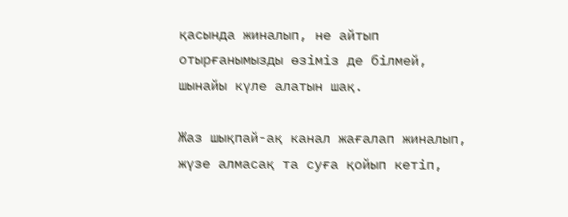қасында жиналып, не айтып отырғанымызды өзіміз де білмей, шынайы күле алатын шақ.

Жаз шықпай-ақ канал жағалап жиналып, жүзе алмасақ та суға қойып кетіп,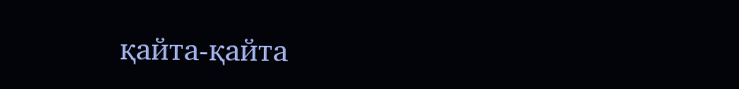қайта-қайта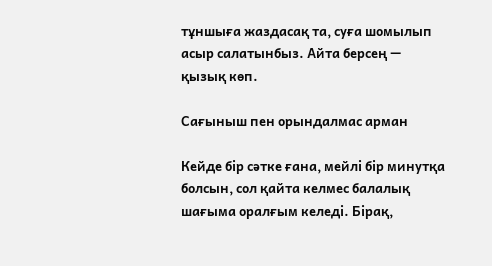тұншыға жаздасақ та, суға шомылып асыр салатынбыз. Айта берсең — қызық көп.

Сағыныш пен орындалмас арман

Кейде бір сәтке ғана, мейлі бір минутқа болсын, сол қайта келмес балалық шағыма оралғым келеді. Бірақ,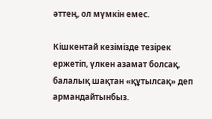әттең, ол мүмкін емес.

Кішкентай кезімізде тезірек ержетіп, үлкен азамат болсақ, балалық шақтан «құтылсақ» деп армандайтынбыз.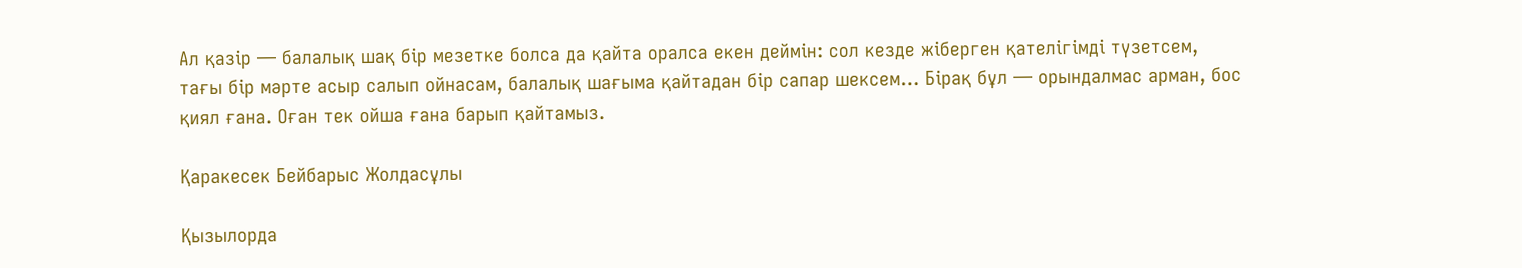Ал қазір — балалық шақ бір мезетке болса да қайта оралса екен деймін: сол кезде жіберген қателігімді түзетсем, тағы бір мәрте асыр салып ойнасам, балалық шағыма қайтадан бір сапар шексем… Бірақ бұл — орындалмас арман, бос қиял ғана. Оған тек ойша ғана барып қайтамыз.

Қаракесек Бейбарыс Жолдасұлы

Қызылорда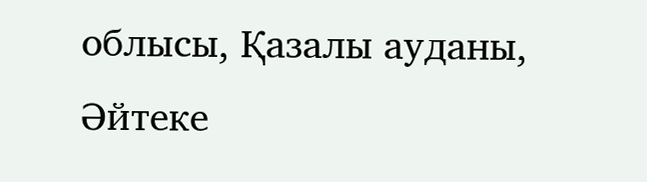облысы, Қазалы ауданы, Әйтеке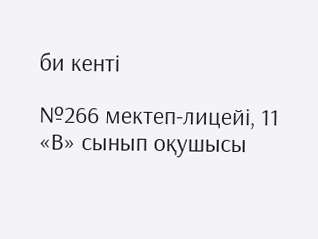би кенті

№266 мектеп-лицейі, 11 «В» сынып оқушысы